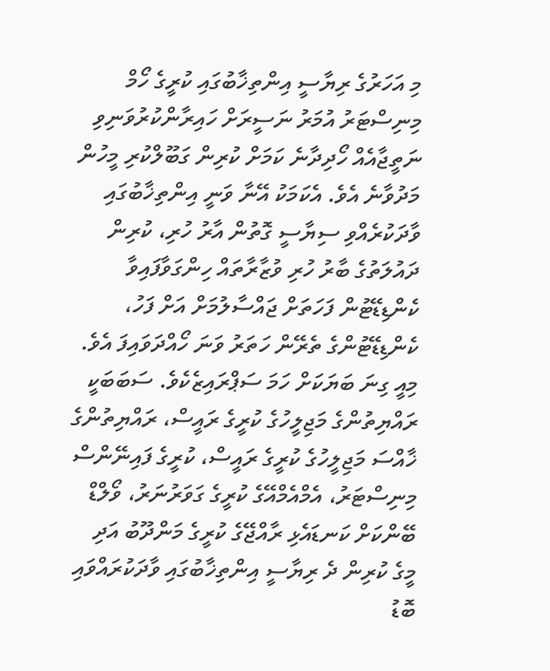މި އަހަރުގެ ރިޔާސީ އިންތިޚާބުގައި ކުރީގެ ހޯމް މިނިސްޓަރު އުމަރު ނަސީރަށް ހައިރާންކުރުވަނިވި ނަތީޖާއެއް ހޯދިދާނެ ކަމަށް ކުރިން ގަބޫލްކުރި މީހުން މަދުވާނެ އެވެ. އެކަމަކު އޭނާ ވަނީ އިންތިޚާބުގައި ވާދަކުރެއްވި ސިޔާސީ ގޮތުން އާރު ހުރި، ކުރިން ދައުލަތުގެ ބާރު ހުރި ވުޒާރާތައް ހިންގަވާފައިވާ ކެންޑިޑޭޓުން ފަހަތަށް ޖައްސާލުމަށް އަށް ފަހު، ކެންޑިޑޭޓުންގެ ތެރޭން ހަތަރު ވަނަ ހޯއްދަވައިފަ އެވެ. މިއީ ގިނަ ބަޔަކަށް ހަމަ ސަޕްރައިޒެކެވެ. ސަބަބަކީ ރައްޔިތުންގެ މަޖިލީހުގެ ކުރީގެ ރައީސް، ރައްޔިތުންގެ ޚާއްސަ މަޖިލީހުގެ ކުރީގެ ރައީސް، ކުރީގެ ފައިނޭންސް މިނިސްޓަރު، އެމްއެމްއޭގެ ކުރީގެ ގަވަރުނަރު، ވޯލްޑް ބޭންކަށް ކަނޑައެޅި ރާއްޖޭގެ ކުރީގެ މަންދޫބު އަދި މީގެ ކުރިން ދެ ރިޔާސީ އިންތިޚާބުގައި ވާދަކުރައްވައި ބޮޑު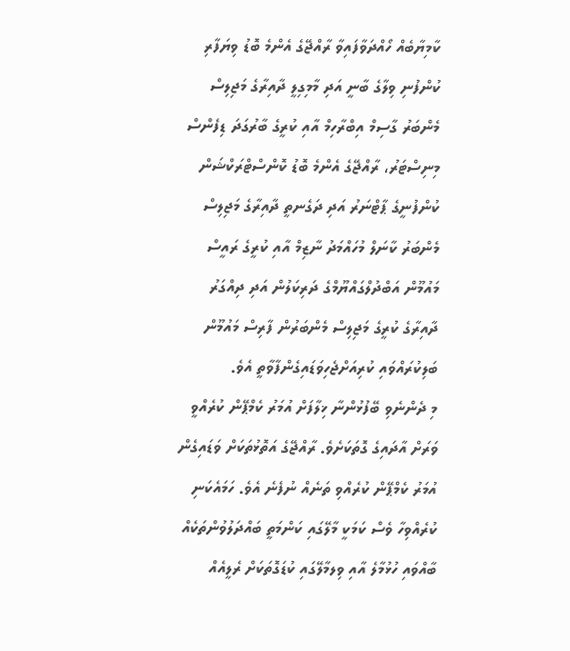ކާމިޔާބެއް ހޯއްދަވާފައިވާ ރާއްޖޭގެ އެންމެ ބޮޑު ވިޔަފާރި ކުންފުނި ވިލާގެ ބާނީ އަދި މާމިގިލީ ދާއިރާގެ މަޖިލިސް މެންބަރު ގާސިމް އިބްރާހިމް އާއި ކުރީގެ ބާރުގަދަ ޑިފެންސް މިނިސްޓަރު، ރާއްޖޭގެ އެންމެ ބޮޑު ކޮންސްޓްރަކްޝަން ކުންފުނީގެ ޕާޓްނަރު އަދި ދަގެނތީ ދާއިރާގެ މަޖިލިސް މެންބަރު ކާނަލް މުހައްމަދު ނާޒިމް އާއި ކުރީގެ ރައީސް މައުމޫން އަބްދުލްގައްޔޫމްގެ ދަރިކަލުން އަދި ދިއްގަރު ދާއިރާގެ ކުރީގެ މަޖިލިސް މެންބަރުން ފާރިސް މައުމޫން ބަލިކުރައްވައި ކުރިއަށްޖެހިވަޑައިގެންފާވާތީ އެވެ.
މި ދެންނެވި ބޭފުޅުންނާ ޚިލާފަށް އުމަރު ކެމްޕޭން ކުރެއްވީ ވަރަށް އާދައިގެ ގޮތަކަށެވެ. ރާއްޖޭގެ އަތޮޅުތަކަށް ވަޑައިގެން އުމަރު ކެމްޕޭން ކުރެއްވި ތަނެއް ނުފެނެ އެވެ. ހަމައެކަނި ކުރެއްވިހާ ވެސް ކަމަކީ މާލޭގައި ކަންމަތީ ބައްދަލުވުންތަކެއް ބާއްވައި ހުޅުމާލެ އާއި ވިލމާލޭގައި ކުޑަގޮތަކަށް ރެލީއެއް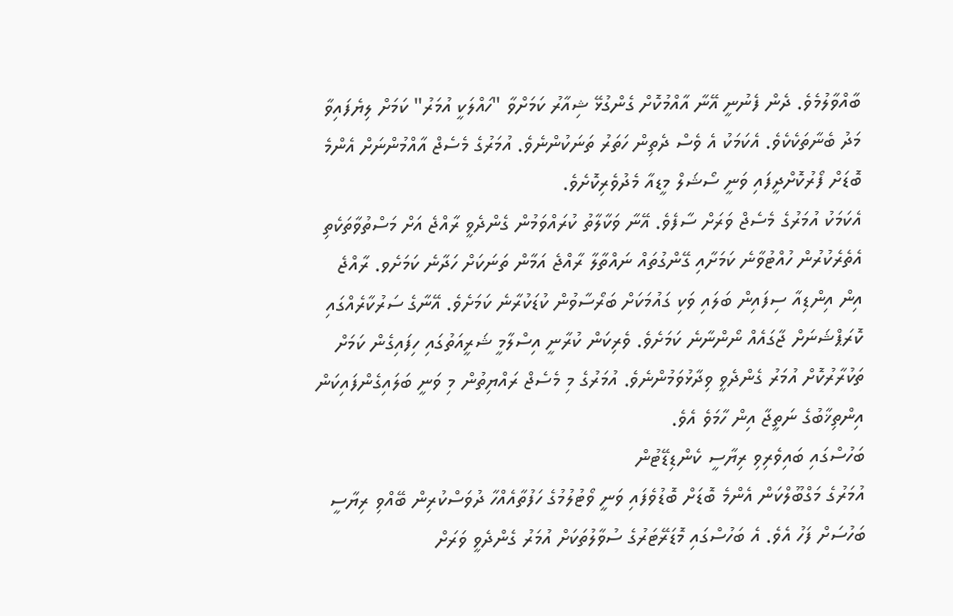ބާއްވާލުމެވެ. ދެން ފެނުނީ އޭނާ އާއްމުކޮށް ގެންގުޅޭ ޝިއާރު ކަމަށްވާ "ހައްލަކީ އުމަރު" ކަމަށް ލިޔެފައިވާ މަދު ބެނާތަކެކެވެ. އެކަމަކު އެ ވެސް ދެތިން ހަތަރު ތަނަކުންނެވެ. އުމަރުގެ މެސެޖް އާއްމުންނަށް އެންމެ ބޮޑަށް ފޯރުކޮށްދީފައި ވަނީ ސޯޝަލް މީޑއާ މެދުވެރިކޮށެވެ.
އެކަމަކު އުމަރުގެ މެސެޖް ވަރަށް ސާފެވެ. އޭނާ ވަކާލާތު ކުރައްވަމުން ގެންދެވީ ރާއްޖެ އަށް މަސްތުވާތަކެތި އެތެރެކުރުން ހުއްޓުވާނެ ކަމަށާއި ގޭންގުތައް ނައްތާލާ ރާއްޖެ އަމާން ތަނަކަށް ހަދާނެ ކަމަށެވ. ރާއްޖެ އިން އިންޑިއާ ސިފައިން ބަލައި ވަކި ގައުމަކަށް ބަރޯސާވުން ކުޑަކުރާނެ ކަމަށެވެ. އޭނާގެ ސަރުކާރެއްގައި ކޮރަޕްޝަނަށް ޖާގައެއް ނޯންނާނެ ކަމަށެވެ. ވެރިކަން ކުރާނީ އިސްލާމީ ޝަރީއަތުގައި ހިފައިގެން ކަމަށް ތަކުރާރުކޮށް އުމަރު ގެންދެވީ ވިދާޅުވަމުންނެވެ. އުމަރުގެ މި މެސެޖް ރައްޔިތުން މި ވަނީ ބަލައިގެންފައިކަން އިންތިޚާބުގެ ނަތީޖާ އިން ހާމަވެ އެވެ.
ބަހުސްގައި ބައިވެރިވި ރިޔާސީ ކެންޑިޑޭޓުން
އުމަރުގެ މަގްބޫލްކަން އެންމެ ބޮޑަށް ބޮޑުވެފައި ވަނީ ވޯޓުލުމުގެ ހަފުތާއެއްހާ ދުވަސްކުރިން ބޭއްވި ރިޔާސީ ބަހުސަށް ފަހު އެވެ. އެ ބަހުސްގައި މޮޑަރޭޓަރުގެ ސުވާލުތަކަށް އުމަރު ގެންދެވީ ވަރަށް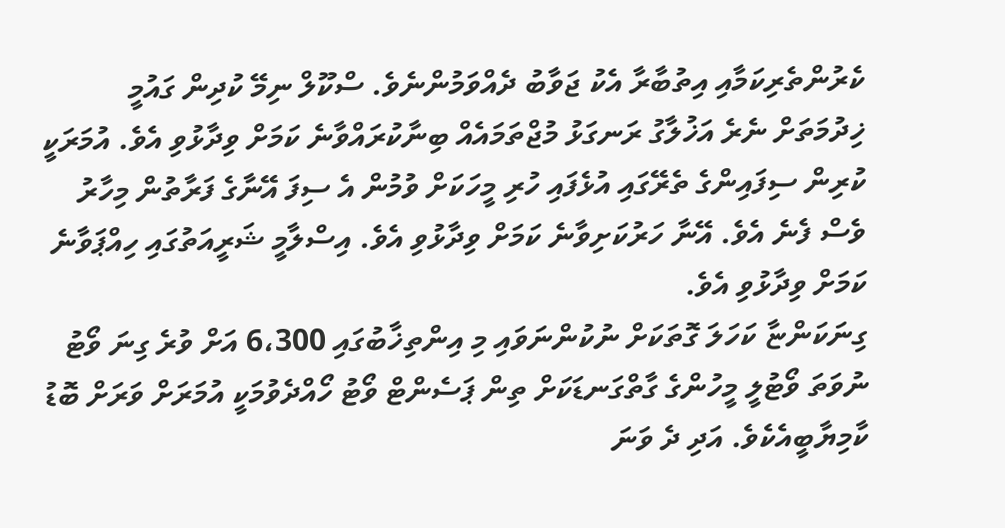ކެރުންތެރިކަމާއި އިތުބާރާ އެކު ޖަވާބު ދެއްވަމުންނެވެ. ސްކޫލް ނިމޭ ކުދިން ގައުމީ ޚިދުމަތަށް ނެރެ އަޚުލާގު ރަނގަޅު މުޖްތަމައެއް ބިނާކުރައްވާނެ ކަމަށް ވިދާޅުވި އެވެ. އުމަރަކީ ކުރިން ސިފައިންގެ ތެރޭގައި އުޅެފައި ހުރި މީހަކަށް ވުމުން އެ ސިފަ އޭނާގެ ފަރާތުން މިހާރު ވެސް ފެނެ އެވެ. އޭނާ ހަރުކަށިވާނެ ކަމަށް ވިދާޅުވި އެވެ. އިސްލާމީ ޝަރީއަތުގައި ހިއްޕަވާނެ ކަމަށް ވިދާޅުވި އެވެ.
ގިނަކަންޏާ ކަހަލަ ގޮތަކަށް ނުކުންނަވައި މި އިންތިޚާބުގައި 6،300 އަށް ވުރެ ގިނަ ވޯޓު ނުވަތަ ވޯޓުލީ މީހުންގެ ގާތްގަނޑަކަށް ތިން ޕަސެންޓް ވޯޓު ހޯއްދެވުމަކީ އުމަރަށް ވަރަށް ބޮޑު ކާމިޔާބީއެކެވެ. އަދި ދެ ވަނަ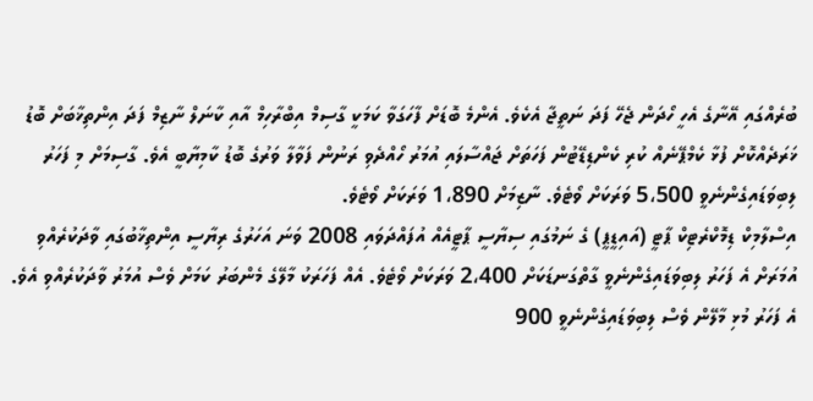ބުރެއްގައި އޭނާގެ އެހީ ހޯދަން ޖެހޭ ފަދަ ނަތީޖާ އެކެވެ. އެންމެ ބޮޑަށް ފާހަގަވާ ކަމަކީ ގާސިމް އިބްރާހިމް އާއި ކާނަލް ނާޒިމް ފަދަ އިންތިޚާބަށް ބޮޑު ޚަރަދެއްކޮށް ފުޅާ ކެމްޕޭނެއް ކުރި ކެންޑިޑޭޓުން ފަހަތަށް ޖައްސާލައި އުމަރު ހޯއްދެވި ރަނުން ފަވާލާ ވަރުގެ ބޮޑު ކާމިޔާބީ އެވެ. ގާސިމަށް މި ފަހަރު ލިބިވަޑައިގެންނެވީ 5،500 ވަރަކަށް ވޯޓެވެ. ނާޒިމަށް 1،890 ވަރަކަށް ވޯޓެވެ.
އިސްލާމިކް ޑިމޮކްރެޓިކް ޕާޓީ (އައިޑީޕީ) ގެ ނަމުގައި ސިޔާސީ ޕާޓީއެއް އުފައްދަވައި 2008 ވަނަ އަހަރުގެ ރިޔާސީ އިންތިޚާބުގައި ވާދަކުރެއްވި އުމަރަށް އެ ފަހަރު ލިބިވަޑައިގެންނެވީ ގާތްގަނޑަކަށް 2،400 ވަރަކަށް ވޯޓެވެ. އެއް ފަހަރަކު މާލޭގެ މެންބަރު ކަމަށް ވެސް އުމަރު ވާދަކުރެއްވި އެވެ. އެ ފަހަރު މުޅި މާލޭން ވެސް ލިބިވަޑައިގެންނެވީ 900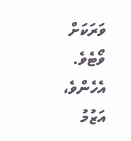ވަރަކަށް ވޯޓެވެ.
އެހެންވެ، އަޒުމު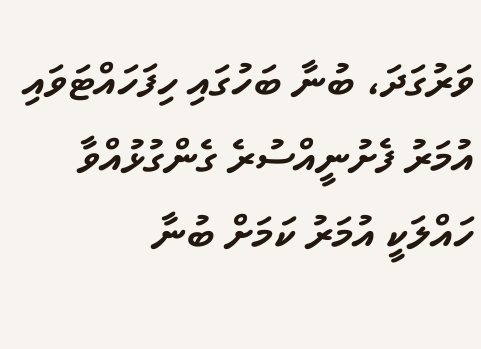ވަރުގަދަ، ބުނާ ބަހުގައި ހިފަހައްޓަވައި އުމަރު ފެށުނީއްސުރެ ގެންގުޅުއްވާ ހައްލަކީ އުމަރު ކަމަށް ބުނާ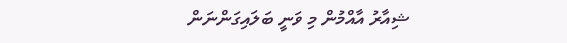ޝިއާރު އާއްމުން މި ވަނީ ބަލައިގަންނަން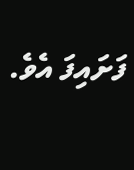ފަށައިފަ އެވެ.